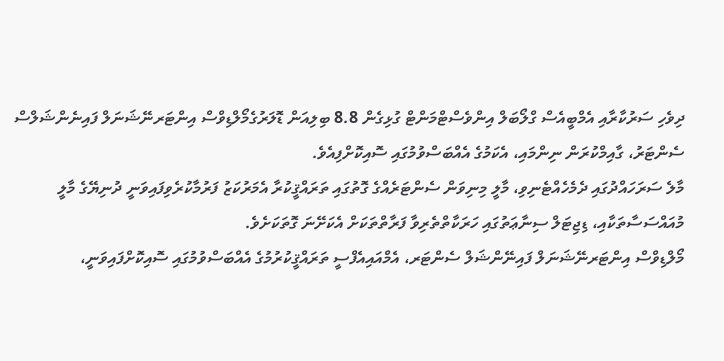ދިވެހި ސަރުކާރާއި އެމްބީއެސް ގްލޯބަލް އިންވެސްޓްމަންޓް ގުޅިގެން 8.8 ބިލިއަން ޑޮލަރުގެމޯލްޑިވްސް އިންޓަރނޭޝަނަލް ފައިނެންޝަލްސް ސެންޓަރު، ގާއިމްކުރަން ނިންމައި، އެކަމުގެ އެއްބަސްވުމުގައި ސޮއިކޮށްފިއެވެ.
މާލެ ސަރަހައްދުގައި ދެމެހެއްޓެނިވި، މާލީ މިނިވަން ސެންޓަރެއްގެ ގޮތުގައި ތަރައްޤީކުރާ އެމަރުކަޒު ފަރުމާކުރެވިފައިވަނީ ދުނިޔޭގެ މާލީ މުއައްސަސާތަކާއި، ޑިޖިޓަލް ސިނާޢަތުގައި ހަރަކާތްތެރިވާ ފަރާތްތަކަށް އެކަށޭނަ ގޮތަކަށެވެ.
މޯލްޑިވްސް އިންޓަރނޭޝަނަލް ފައިނޭންޝަލް ސެންޓަރ، އެމްއައިއެފްސީ ތަރައްޤީކުރުމުގެ އެއްބަސްވުމުގައި ސޮއިކޮށްފައިވަނީ،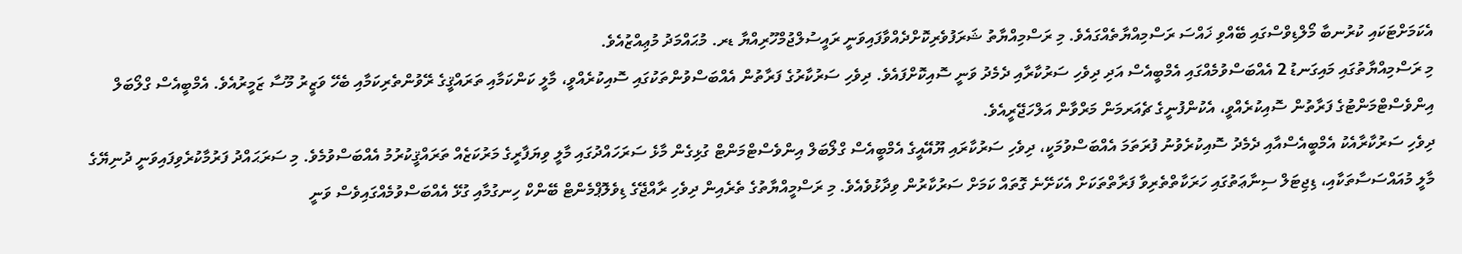އެކަމަށްޓަކައި ކުރުނބާ މޯލްޑިވްސްގައި ބޭއްވި ޚައްސަ ރަސްމިއްޔާތެއްގައެވެ. މި ރަސްމިއްޔާތު ޝަރަފުވެރިކޮށްދެއްވާފައިވަނީ ރައީސުލްޖުމްހޫރިއްޔާ ޑރ. މުޙައްމަދު މުޢިއްޒުއެވެ.
މި ރަސްމިއްޔާތުގައި މައިގަނޑު 2 އެއްބަސްވުމެއްގައި އެމްބީއެސް އަދި ދިވެހި ސަރުކާރާއި ދެމެދު ވަނީ ސޮއިކޮށްފައެވެ. ދިވެހި ސަރުކާރުގެ ފަރާތުން އެއްބަސްވުންތަކުގައި ސޮއިކުރެއްވީ، މާލީ ކަންކަމާއި ތަރައްޤީގެ ރޭވުންތެރިކަމާއި ބެހޭ ވަޒީރު މޫސާ ޒަމީރުއެވެ. އެމްބީއެސް ގްލޯބަލް އިންވެސްޓްމަންޓުގެ ފަރާތުން ސޮއިކުރެއްވީ، އެކުންފުނީގެ ޗެއަރމަން މަރްވާން އަލްހަޖޭރީއެވެ.
ދިވެހި ސަރުކާރާއެކު އެމްބީއެސްއާއި ދެމެދު ސޮއިކުރެވުނު ފުރަތަމަ އެއްބަސްވުމަކީ، ދިވެހި ސަރުކާރައި ޔޫއޭއީގެ އެމްބީއެސް ގްލޯބަލް އިންވެސްޓްމަންޓް ގުޅިގެން މާޅެ ސަރަހައްދުގައި މާލީ ވިޔަފާރީގެ މަރުކަޒެއް ތަރައްޤީކުރުމު އެއްބަސްވުމެވެ. މި ސަރަޙައްދު ފަރުމާކުރެވިފައިވަނީ ދުނިޔޭގެ މާލީ މުއައްސަސާތަކާއި، ޑިޖިޓަލް ސިނާޢަތުގައި ހަރަކާތްތެރިވާ ފަރާތްތަކަށް އެކަށޭނެ ގޮތައް ކަމަށް ސަރުކާރުން ވިދާޅުވެއެވެ. މި ރަސްމީއްޔާތުގެ ތެރެއިން ދިވެހި ރާއްޖޭގެ ޑިވެލޮޕްމެންޓް ބޭންކް ހިނގުމާއި ގުޅޭ އެއްބަސްވުމެއްގައިވެސް ވަނީ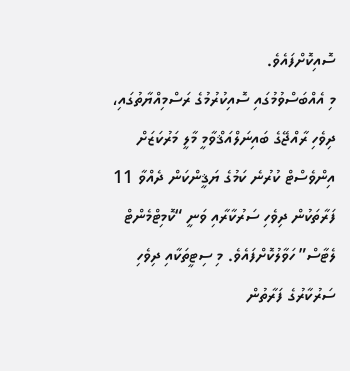ސޮއިކޮށްފައެވެ.
މި އެއްބަސްވުމުގައި ސޮއިކުރުމުގެ ރަސްމިއްޔާތުގައި، ދިވެހި ރާއްޖޭގެ ބައިނަލްއަޤްވާމީ މާލީ މަރުކަޒަށް އިންވެސްޓް ކުރުނެ ކަމުގެ ޔަޤީންކަން ދެއްވާ 11 ފަރާތަކުން ދިވެހި ސަރުކާރާއި ވަނީ “ކޮމިޓްމެންޓް ލެޓާސް” ހަވާލުކޮށްފައެވެ. މި ސިޓީތަކާއި ދިވެހި ސަރުކާރުގެ ފަރާތުން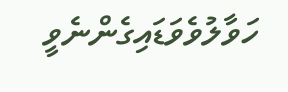ހަވާލުވެވަޑައިގެންނެވީ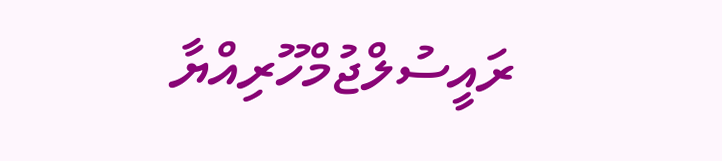ރައީސުލްޖުމްހޫރިއްޔާ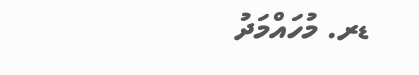ޑރ. މުހައްމަދު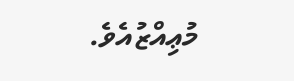މުޢިއްޒުއެވެ.